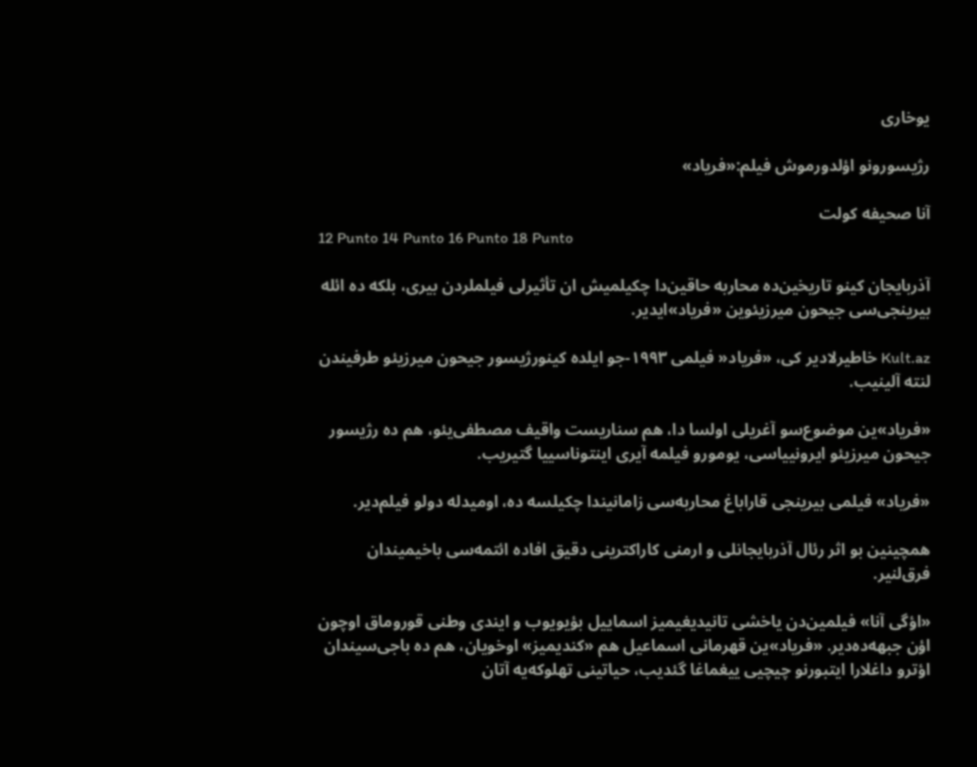یوخاری

رژیسورونو اؤلدورموش فیلم:«فریاد»

آنا صحیفه کولت
12 Punto 14 Punto 16 Punto 18 Punto

آذربایجان کینو تاریخین‌ده محاربه حاقین‌دا چکیلمیش ان تأثیرلی فیلملردن بیری، بلکه ده ائله بیرینجی‌سی جیحون میرزیئوین «فریاد»ایدیر.

Kult.az خاطیرلادیر کی، «فریاد« فیلمی ۱۹۹۳-جو ایلده کینورژیسور جیحون میرزیئو طرفیندن لنته آلینیب.

«فریاد»ین موضوع‌سو آغریلی اولسا دا، هم سناریست واقیف مصطفی‌یئو، هم ده رژیسور جیحون میرزیئو ایرونییاسی، یومورو فیلمه آیری اینتوناسییا گتیریب.

«فریاد» فیلمی بیرینجی قاراباغ محاربه‌سی زامانیندا چکیلسه ده، اومیدله دولو فیلم‌دیر.

همچینین بو اثر رئال آذربایجانلی و ارمنی کاراکترینی دقیق افاده ائتمه‌سی باخیمیندان فرق‌لنیر.

«اؤگی آنا» فیلمین‌دن یاخشی تانیدیغیمیز اسماییل بؤیویوب و ایندی وطنی قوروماق اوچون اؤن جبهه‌ده‌دیر. «فریاد»ین قهرمانی اسماعیل هم «کندیمیز» اوخویان، هم ده باجی‌سیندان اؤترو داغلارا ایتبورنو چیچیی ییغماغا گئدیب، حیاتینی تهلوکه‌یه آتان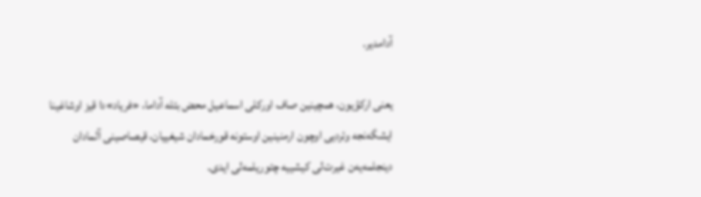آدامدیر.

یعنی ارکؤیون، همچینین صاف اورکلی اسماعیل محض بئله آداما، «فریاد»دا قیز اوشاغینا ایشگه‌نجه وئردیی اوچون ارمنینین اوستونه قورخمادان شیغییان، قیصاصینی آلمادان دینجلمه‌یه‌ن غیرت‌لی کیشییه چئوریلمه‌لی ایدی.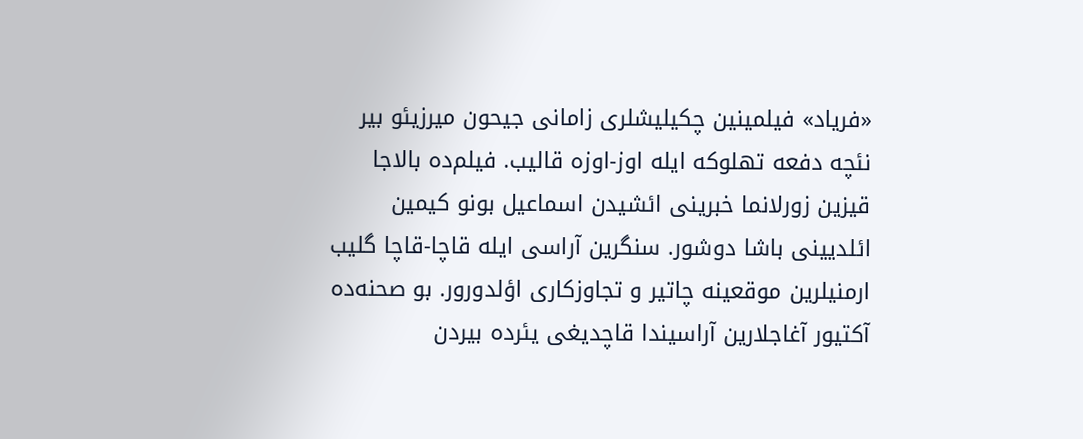«فریاد» فیلمینین چکیلیشلری زامانی جیحون میرزیئو بیر نئچه دفعه تهلوکه ایله اوز-اوزه قالیب. فیلم‌ده بالاجا قیزین زورلانما خبرینی ائشیدن اسماعیل بونو کیمین ائلدیینی باشا دوشور. سنگرین آراسی ایله قاچا-قاچا گلیب ارمنیلرین موقعینه چاتیر و تجاوزکاری اؤلدورور. بو صحنه‌ده آکتیور آغاجلارین آراسیندا قاچدیغی یئرده بیردن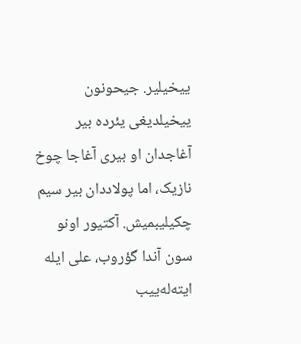ییخیلیر. جیحونون ییخیلدیغی یئرده بیر آغاجدان او بیری آغاجا چوخ نازیک، اما پولاددان بیر سیم چکیلیبمیش. آکتیور اونو سون آندا گؤروب، علی ایله ایته‌له‌ییب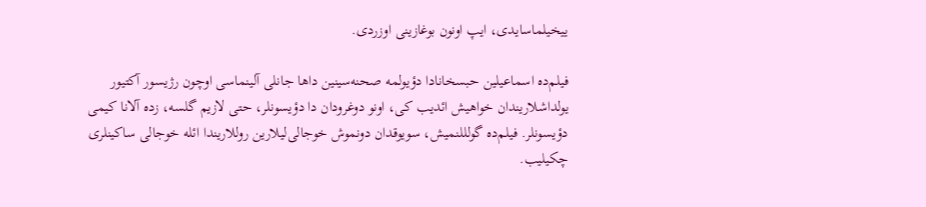ییخیلماسایدی، ایپ اونون بوغازینی اوزردی.

فیلم‌ده اسماعیلین حبسخانادا دؤیولمه صحنه‌سینین داها جانلی آلینماسی اوچون رژیسور آکتیور یولداشلاریندان خواهیش ائدیب کی، اونو دوغرودان دا دؤیسونلر، حتی لازیم گلسه، زده آلانا کیمی دؤیسونلر. فیلم‌ده گولللنمیش، سویوقدان دونموش خوجالی‌لیلارین روللاریندا ائله خوجالی ساکینلری چکیلیب.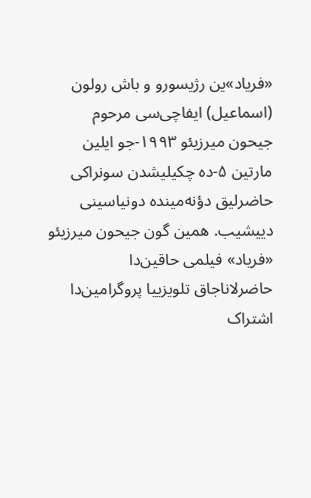«فریاد»ین رژیسورو و باش رولون (اسماعیل) ایفاچی‌سی مرحوم جیحون میرزیئو ۱۹۹۳-جو ایلین مارتین ۵-ده چکیلیشدن سونراکی حاضرلیق دؤنه‌مینده دونیاسینی دییشیب. همین گون جیحون میرزیئو «فریاد» فیلمی حاقین‌دا حاضرلاناجاق تلویزییا پروگرامین‌دا اشتراک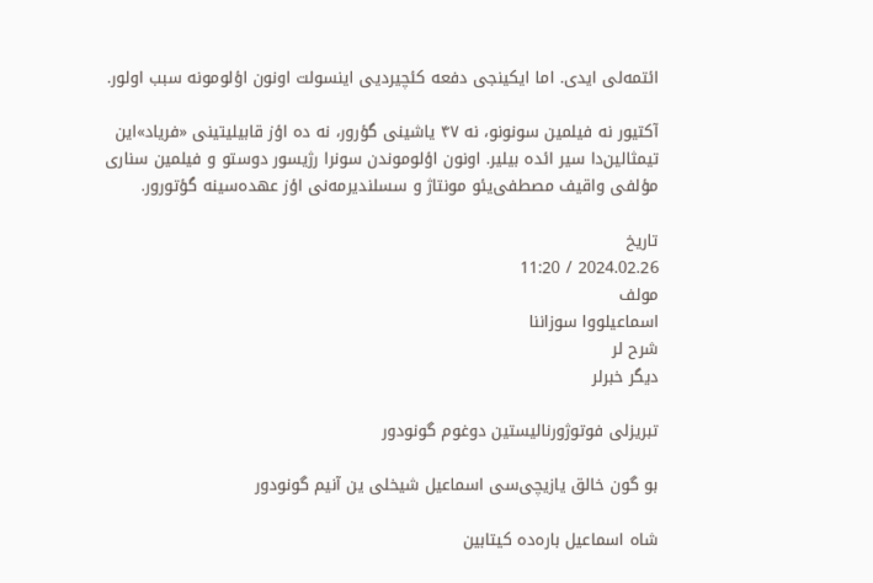ائتمه‌لی ایدی. اما ایکینجی دفعه کئچیردیی اینسولت اونون اؤلومونه سبب اولور.

آکتیور نه فیلمین سونونو، نه ۴۷ یاشینی گؤرور، نه ده اؤز قابیلیتینی «فریاد»این تیمثالین‌دا سیر ائده بیلیر. اونون اؤلوموندن سونرا رژیسور دوستو و فیلمین سناری مؤلفی واقیف مصطفی‌یئو مونتاژ و سسلندیرمه‌نی اؤز عهده‌سینه گؤتورور.

تاریخ
2024.02.26 / 11:20
مولف
اسماعیلووا سوزاننا
شرح لر
دیگر خبرلر

تبریزلی فوتوژورنالیستین دوغوم گونودور

بو گون خالق یازیچی‌سی اسماعیل شیخلی ‌ین آنیم گونودور

شاه اسماعیل باره‌ده کیتابین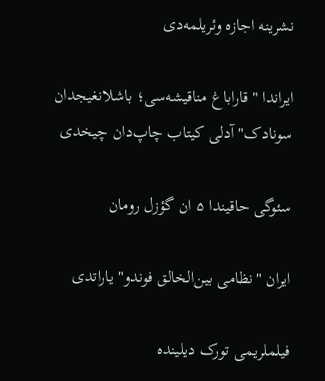نشرینه اجازه وئریلمه‌دی

ایراندا "قاراباغ مناقیشه‌سی؛ باشلانغیجدان سونادک" آدلی کیتاب چاپ‌دان چیخدی

سئوگی حاقیندا ۵ ان گؤزل رومان

ایران "نظامی بین‌الخالق فوندو" یاراتدی

فیلملریمی تورک دیلینده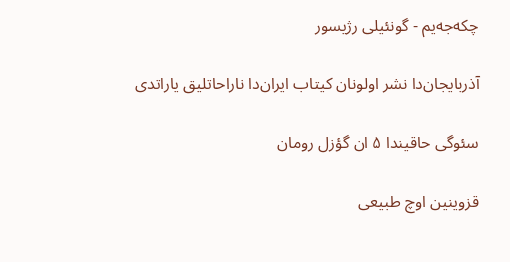چکه‌جه‌یم - گونئیلی رژیسور

آذربایجان‌دا نشر اولونان کیتاب ایران‌دا ناراحاتلیق یاراتدی

سئوگی حاقیندا ۵ ان گؤزل رومان

قزوینین اوچ طبیعی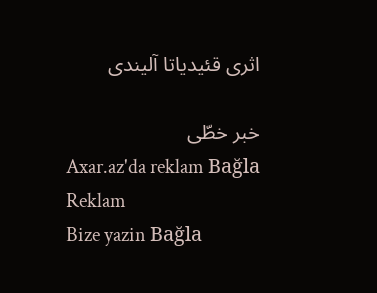اثری قئیدیاتا آلیندی

خبر خطّی
Axar.az'da reklam Bağla
Reklam
Bize yazin Bağla